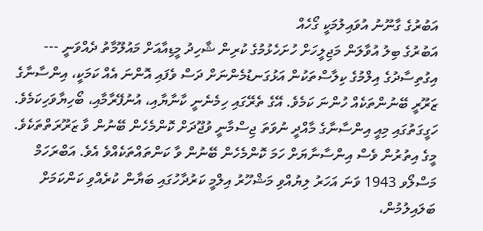އަބުރުގެ ގާނޫނު އުވައިލުމަކީ ގޯހެއް
އަބުރުގެ ބިލު އުވާލަން މަޖިލީހަށް ހުށަހެޅުމުގެ ކުރިން ޝާހިދު މީޑިއާއަށް މައުލޫމާތު ދެއްވަނީ ---
އިގުތިސާދުގެ އިލްމުގެ ކިލާސްތަކުން އަޅުގަނޑުމެންނަށް ދަސް ވެފައި އޮންނަ އެއް ކަމަކީ، އިންސާނާގެ ޒަރޫރީ ބޭނުންތަކެއް ހުންނަ ކަމެވެ. އޭގެ ތެރޭގައި ހިމެނެނީ ކާނާޔާއި، އުނުފޭރާމާއި، ބޯހިޔާވަހިކަމެވެ. ހަގީގަތުގައި މިއީ އިންސާނާގެ މާއްދީ ނުވަތަ ޖިސްމާނީ ވުޖޫދަށް ކޮންމެހެން ބޭނުން ވާ ޒަރޫރަތްތަކެވެ. މީގެ އިތުރުން ވެސް އިންސާނާޔަށް ހަމަ ކޮންމެހެން ބޭނުން ވާ ކަންތައްތަކެއްވެ އެވެ. އަބްރަހަމް މަސްލޯވ 1943 ވަނަ އަހަރު ލިޔުއްވި މަޝްހޫރު އިލްމީ ކަރުދާހުގައި ބަޔާން ކުރެއްވި ކަންކަމަށް ބަލައިލުމުން،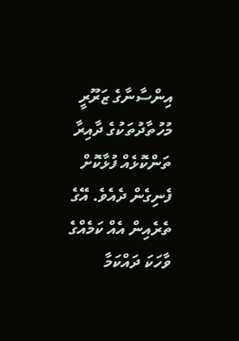އިންސާނާގެ ޒަރޫރީ މުހުތާދުތަކުގެ ދާއިރާ ތަންކޮޅެއް ފުޅާކޮށް ފެނިގެން ދެއެވެ. އޭގެ ތެރެއިން އެއް ކަމެއްގެ ވާހަކަ ދައްކަމާ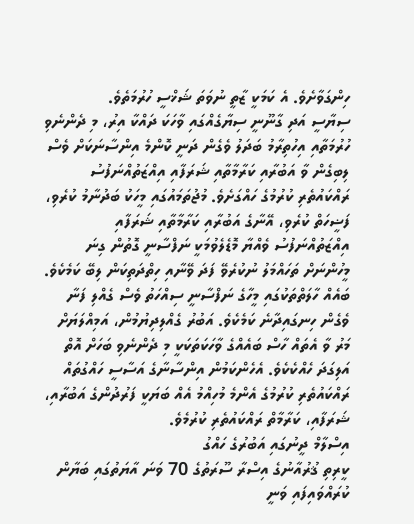ހިންގަވާށެވެ. އެ ކަމަކީ ޒާތީ ނުވަތަ ޝަޚްސީ ހުރުމަތެވެ.
ސިޔާސީ އަދި ގާނޫނީ ސިޔާގެއްގައި ވާހަކަ ދައްކާ އިރު، މި ދެންނެވި ހުރުމަތާއި އިހުތިރާމު ބަދަލު ވެގެން ދަނީ ކޮންމެ އިންސާނަކަށް ވެސް ލިބިގެން ވާ އަބުރާއި ކަރާމާތާއި ޝަރަފާއި އިއްޒަތުއްނަފުސު ރައްކައުތެރި ކުރުމުގެ ހައްގަށެވެ. މުޖުތަމައުގައި މީހަކު ބަދުނާމު ކުރެވި، ފަޟީހަތް ކުރެވި، އޭނާގެ އަބުރާއި ކަރާމާތާއި ޝަރަފާއި އިއްޒަތުއްނަފުސު ވެއްޔާ މޮޑެލެވުމަކީ ނަފްސާނީ ގޮތުން ގިނަ މީހުންނަށް ތަހައްމަލު ނުކުރެވޭ ފަދަ ވޭނާއި ހިތްދަތިކަން ލިބޭ ކަމެކެވެ. ބައެއް ހާލަތްތަކުގައި މީހާގެ ނަފްސާނީ ސިއްހަތު ވެސް ގެއްލި ފަނާ ވެގެން ހިނގައިދާނެ ކަމެކެވެ. އަބުރު ގެއްލިދިޔުމުން، އަމިއްލަޔަށް މަރު ވާ އެތައް ހާސް ބައެއްގެ ވާހަކަތަކަކީ މި ދެންނެވި ބަހަށް އޮތް އަލިގަދަ ހެއްކެކެވެ. އެހެންކަމުން އިންސާނާގެ އަސާސީ ހައްގުތައް ރައްކައުތެރި ކުރުމުގެ އެންމެ މުހިއްމު އެއް ބަޔަކީ ފަރުދުންގެ އަބުރާއި، ޝަރަފާއި، ކަރާމާތް ރައްކައުތެރި ކުރުމެވެ.
އިސްލާމް ދީނުގައި އަބުރުގެ ހައްގު
ކީރިތި ޤުރުއާނުގެ އިސްރާ ސޫރަތުގެ 70 ވަނަ އާޔަތުގައި ބަޔާން ކުރައްވައިފައި ވަނީ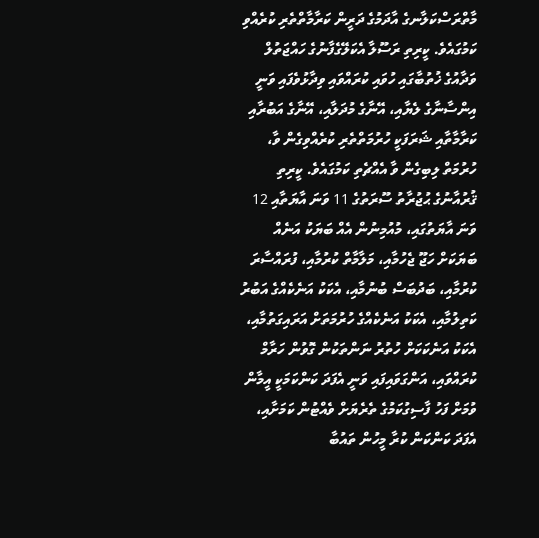މާތްރަސްކަލާނގެ އާދަމުގެ ދަރީން ކަރާމާތްތެރި ކުރެއްވި ކަމުގައެވެ. ކީރިތި ރަސޫލާ އެކަލޭގެފާނުގެ ހައްޖަތުލް ވަދާއުގެ ޚުތުބާގައި ހުވައި ކުރައްވައި ވިދާޅުވެފައި ވަނީ އިންސާނާގެ ލެޔާއި، އޭނާގެ މުދަލާއި، އޭނާގެ އަބުރާއި ކަރާމާތާއި ޝަރަފަކީ ހުރުމަތްތެރި ކުރެއްވިގެން ވާ، ހުރުމަތް ލިބިގެން ވާ އެއްޗެތި ކަމުގައެވެ. ކީރިތި ޤުރުއާނުގެ ޙުޖުރާތު ސޫރަތުގެ 11 ވަނަ އާޔަތާއި 12 ވަނަ އާޔަތުގައި، މުއުމިނުން އެއް ބަޔަކު އަނެއް ބަޔަކަށް ހަޖޫ ޖެހުމާއި، މަލާމާތް ކުރުމާއި، ފުރައްސާރަ ކުރުމާއި، ބަދުބަސް ބުނުމާއި، އެކަކު އަނެކެއްގެ އަބުރު ކަތިލުމާއި، އެކަކު އަނެކެއްގެ ހުރުމަތަށް އަރައިގަތުމާއި، އެކަކު އަނެކަކަށް ހުތުރު ނަންތަކުން ގޮވުން ހަރާމް ކުރައްވައި، އަންގަވައިފައި ވަނީ އެފަދަ ކަންކަމަކީ އީމާން ވުމަށް ފަހު ފާސިގުކަމުގެ ތެރެޔަށް ވެއްޓުން ކަމަށާއި، އެފަދަ ކަންކަން ކުރާ މީހުން ތައުބާ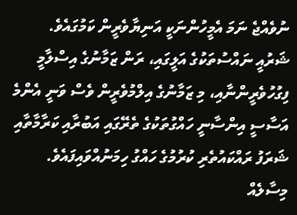ނުވެއްޖެ ނަމަ އެމީހުންނަކީ އަނިޔާވެރީން ކަމުގައެވެ.
ޝަރުއީ ނައްސުތަކުގެ އަލީގައި، ރަން ޒަމާނުގެ އިސްލާމީ ފިގުހުވެރީންނާއި، މި ޒަމާނުގެ އިލްމުވެރީން ވެސް ވަނީ އެންމެ އަސާސީ އިންސާނީ ހައްގުތަކުގެ ތެރޭގައި އަބުރާއި ކަރާމާތާއި ޝަރަފު ރައްކައުތެރި ކުރުމުގެ ހައްގު ހިމަނުއްވައިފައެވެ. މިސާލެއް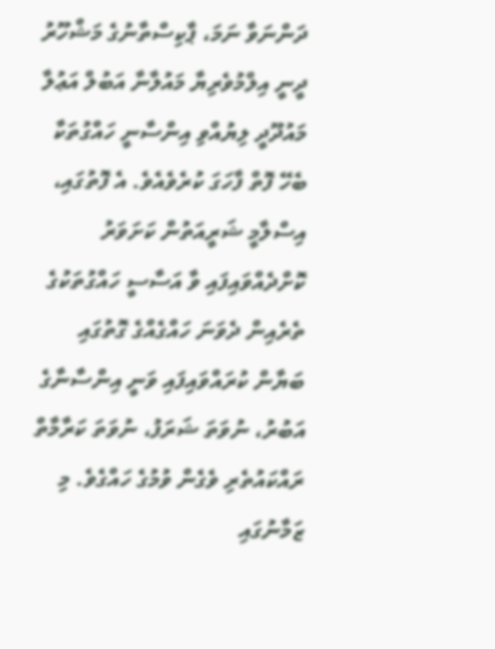ދަންނަވާ ނަމަ، ޕާކިސްތާނުގެ މަޝްހޫރު ދީނީ އިލްމުވެރިޔާ މައުލާނާ އަބުލް އަޢުލާ މައުދޫދީ ލިޔުއްވި އިންސާނީ ހައްގުތަކާ ބެހޭ ފޮތް ފާހަގަ ކުރެވެއެވެ. އެ ފޮތުގައި، އިސްލާމީ ޝަރީއަތުން ކަށަވަރު ކޮށްދެއްވައިފައި ވާ އަސާސީ ހައްގުތަކުގެ ތެރެއިން ދެވަނަ ހައްގެއްގެ ގޮތުގައި ބަޔާން ކުރައްވައިފައި ވަނީ އިންސާނާގެ އަބުރު، ނުވަތަ ޝަރަފު، ނުވަތަ ކަރާމާތް ރައްކައުތެރި ވެގެން ވުމުގެ ހައްގެވެ. މި ޒަމާނުގައި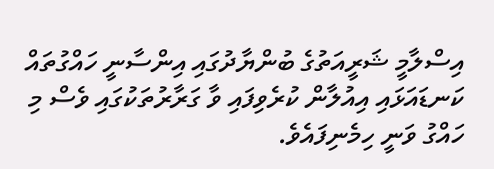އިސްލާމީ ޝަރީއަތުގެ ބުންޔާދުގައި އިންސާނީ ހައްގުތައް ކަނޑައަޅައި އިއުލާން ކުރެވިފައި ވާ ގަރާރުތަކުގައި ވެސް މި ހައްގު ވަނީ ހިމެނިފައެވެ.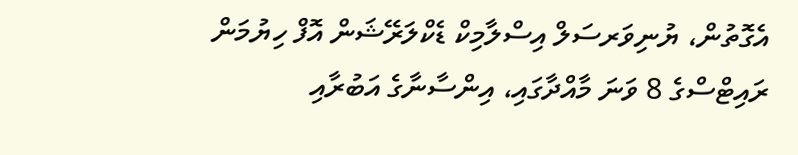އެގޮތުން، ޔުނިވަރސަލް އިސްލާމިކް ޑެކްލަރޭޝަން އޮފް ހިޔުމަން ރައިޓްސްގެ 8 ވަނަ މާއްދާގައި، އިންސާނާގެ އަބުރާއި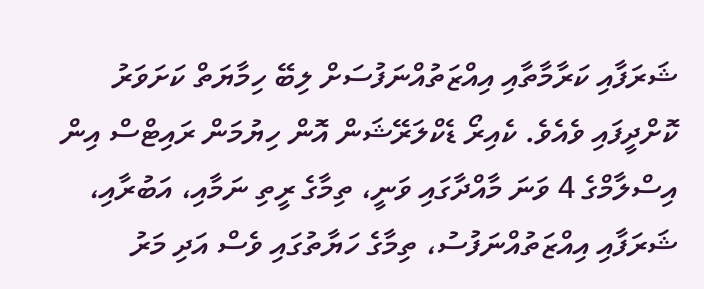ޝަރަފާއި ކަރާމާތާއި އިއްޒަތުއްނަފުސަށް ލިބޭ ހިމާޔަތް ކަށަވަރު ކޮށްދީފައި ވެއެވެ. ކެއިރޯ ޑެކްލަރޭޝަން އޮން ހިޔުމަން ރައިޓްސް އިން އިސްލާމްގެ 4 ވަނަ މާއްދާގައި ވަނީ، ތިމާގެ ރީތި ނަމާއި، އަބުރާއި، ޝަރަފާއި އިއްޒަތުއްނަފުސު، ތިމާގެ ހަޔާތުގައި ވެސް އަދި މަރު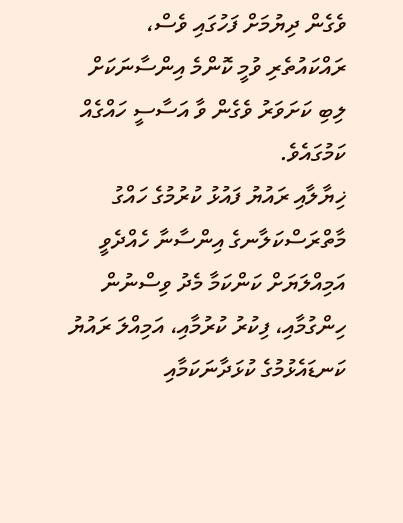ވެގެން ދިޔުމަށް ފަހުގައި ވެސް، ރައްކައުތެރި ވުމީ ކޮންމެ އިންސާނަކަށް ލިބި ކަށަވަރު ވެގެން ވާ އަސާސީ ހައްގެއް ކަމުގައެވެ.
ޚިޔާލާއި ރައުޔު ފައުޅު ކުރުމުގެ ހައްގު
މާތްރަސްކަލާނގެ އިންސާނާ ހެއްދެވީ އަމިއްލަޔަށް ކަންކަމާ މެދު ވިސްނުން ހިންގުމާއި، ފިކުރު ކުރުމާއި، އަމިއްލަ ރައުޔު ކަނޑައެޅުމުގެ ކުޅަދާނަކަމާއި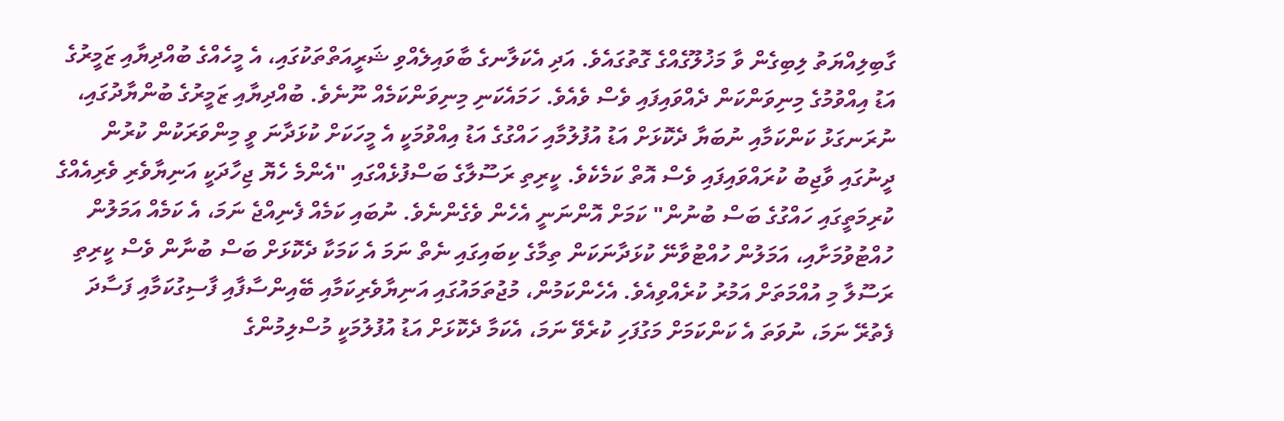ގާބިލިއްޔަތު ލިބިގެން ވާ މަޚުލޫގެއްގެ ގޮތުގައެވެ. އަދި އެކަލާނގެ ބާވައިލެއްވި ޝަރީއަތްތަކުގައި، އެ މީހެއްގެ ބުއްދިޔާއި ޒަމީރުގެ އަޑު އިއްވުމުގެ މިނިވަންކަން ދެއްވައިފައި ވެސް ވެއެވެ. ހަމައެކަނި މިނިވަންކަމެއް ނޫނެވެ. ބުއްދިޔާއި ޒަމީރުގެ ބުންޔާދުގައި، ނުރަނގަޅު ކަންކަމާއި ނުބަޔާ ދެކޮޅަށް އަޑު އުފުލުމާއި ހައްގުގެ އަޑު އިއްވުމަކީ އެ މީހަކަށް ކުޅަދާނަ ވީ މިންވަރަކުން ކުރުން ދީނުގައި ވާޖިބު ކުރައްވައިފައި ވެސް އޮތް ކަމެކެވެ. ކީރިތި ރަސޫލާގެ ބަސްފުޅެއްގައި "އެންމެ ހެޔޮ ޖިހާދަކީ އަނިޔާވެރި ވެރިއެއްގެ ކުރިމަތީގައި ހައްގުގެ ބަސް ބުނުން" ކަމަށް އޮންނަނީ އެހެން ވެގެންނެވެ. ނުބައި ކަމެއް ފެނިއްޖެ ނަމަ، އެ ކަމެއް އަމަލުން ހުއްޓުވުމަށާއި، އަމަލުން ހުއްޓުވާނޭ ކުޅަދާނަކަން ތިމާގެ ކިބައިގައި ނެތް ނަމަ އެ ކަމަކާ ދެކޮޅަށް ބަސް ބުނާން ވެސް ކީރިތި ރަސޫލާ މި އުއްމަތަށް އަމުރު ކުރެއްވިއެވެ. އެހެންކަމުން، މުޖުތަމައުގައި އަނިޔާވެރިކަމާއި ބޭއިންސާފާއި ފާސިގުކަމާއި ފަސާދަ ފެތުރޭ ނަމަ، ނުވަތަ އެ ކަންކަމަށް މަގުފަހި ކުރެވޭ ނަމަ، އެކަމާ ދެކޮޅަށް އަޑު އުފުލުމަކީ މުސްލިމުންގެ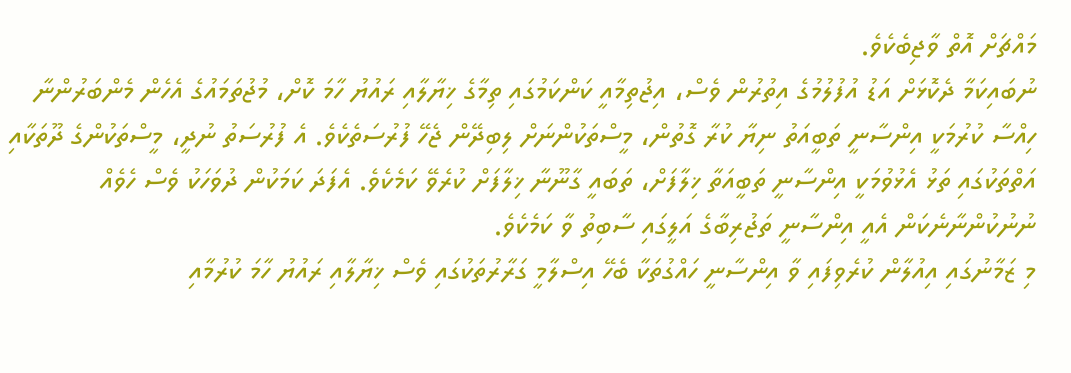މައްޗަށް އޮތް ވާޖިބެކެވެ.
ނުބައިކަމާ ދެކޮޅަށް އަޑު އުފުލުމުގެ އިތުރުން ވެސް، އިޖުތިމާއީ ކަންކަމުގައި ތިމާގެ ޚިޔާލާއި ރައުޔު ހާމަ ކޮށް، މުޖުތަމައުގެ އެހެން މެންބަރުންނާ ހިއްސާ ކުރުމަކީ އިންސާނީ ތަބީއަތު ނިޔާ ކުރާ ގޮތުން، މީސްތަކުންނަށް ލިބިދޭން ޖެހޭ ފުރުސަތެކެވެ. އެ ފުރުސަތު ނުދީ، މީސްތަކުންގެ ދޫތަކާއި އަތްތަކުގައި ތަޅު އެޅުވުމަކީ އިންސާނީ ތަބީއަތާ ޚިލާފަށް، ތަބައީ ގާނޫނާ ޚިލާފަށް ކުރެވޭ ކަމެކެވެ. އެފަދަ ކަމަކުން ދުވަހަކު ވެސް ހެވެއް ނުނުކުންނާނެކަން އެއީ އިންސާނީ ތަޖުރިބާގެ އަލީގައި ސާބިތު ވާ ކަމެކެވެ.
މި ޒަމާނުގައި އިއުލާން ކުރެވިފައި ވާ އިންސާނީ ހައްގުތަކާ ބެހޭ އިސްލާމީ ގަރާރުތަކުގައި ވެސް ޚިޔާލާއި ރައުޔު ހާމަ ކުރުމާއި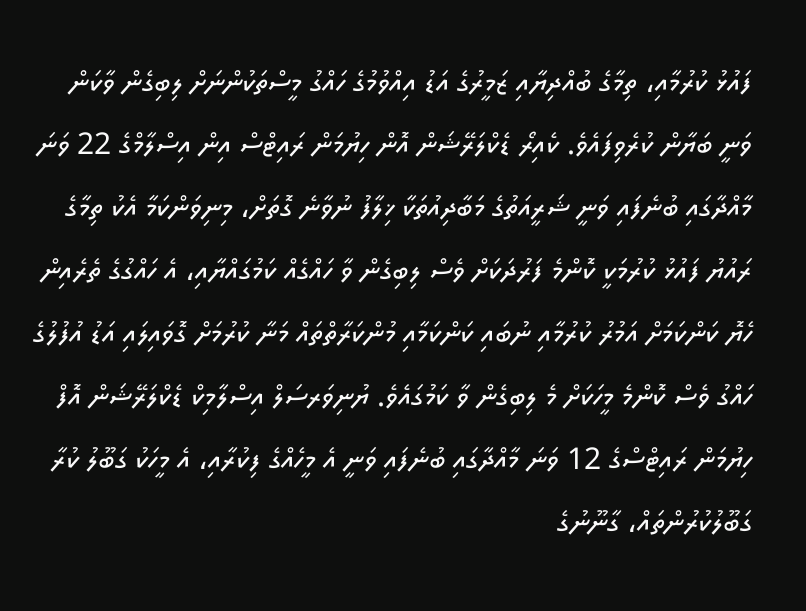ފައުޅު ކުރުމާއި، ތިމާގެ ބުއްދިޔާއި ޒަމީރުގެ އަޑު އިއްވުމުގެ ހައްގު މީސްތަކުންނަށް ލިބިގެން ވާކަން ވަނީ ބަޔާން ކުރެވިފައެވެ. ކެއިރޯ ޑެކްލަރޭޝަން އޮން ހިޔުމަން ރައިޓްސް އިން އިސްލާމްގެ 22 ވަނަ މާއްދާގައި ބުނެފައި ވަނީ ޝަރީއަތުގެ މަބާދިއުތަކާ ޚިލާފު ނުވާނެ ގޮތަށް، މިނިވަންކަމާ އެކު ތިމާގެ ރައުޔު ފައުޅު ކުރުމަކީ ކޮންމެ ފަރުދަކަށް ވެސް ލިބިގެން ވާ ހައްގެއް ކަމުގައްޔާއި، އެ ހައްގުގެ ތެރެއިން ހެޔޮ ކަންކަމަށް އަމުރު ކުރުމާއި ނުބައި ކަންކަމާއި މުންކަރާތްތައް މަނާ ކުރުމަށް ގޮވައިލައި އަޑު އުފުލުގެ ހައްގު ވެސް ކޮންމެ މީހަކަށް މެ ލިބިގެން ވާ ކަމުގައެވެ. ޔުނިވަރސަލް އިސްލާމިކް ޑެކްލަރޭޝަން އޮފް ހިޔުމަން ރައިޓްސްގެ 12 ވަނަ މާއްދާގައި ބުނެފައި ވަނީ އެ މީހެއްގެ ފިކުރާއި، އެ މީހަކު ގަބޫލު ކުރާ ގަބޫލުކުރުންތައް، ގާނޫނުގެ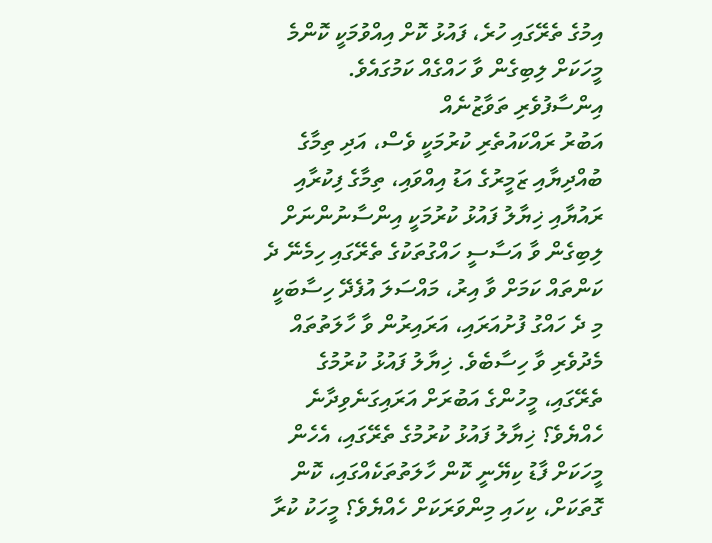އިމުގެ ތެރޭގައި ހުރެ، ފައުޅު ކޮށް އިއްވުމަކީ ކޮންމެ މީހަކަށް ލިބިގެން ވާ ހައްގެއް ކަމުގައެވެ.
އިންސާފުވެރި ތަވާޒުނެއް
އަބުރު ރައްކައުތެރި ކުރުމަކީ ވެސް، އަދި ތިމާގެ ބުއްދިޔާއި ޒަމީރުގެ އަޑު އިއްވައި، ތިމާގެ ފިކުރާއި ރައުޔާއި ޚިޔާލު ފައުޅު ކުރުމަކީ އިންސާނުންނަށް ލިބިގެން ވާ އަސާސީ ހައްގުތަކުގެ ތެރޭގައި ހިމެނޭ ދެ ކަންތައް ކަމަށް ވާ އިރު، މައްސަލަ އުފެދޭ ހިސާބަކީ މި ދެ ހައްގު ފުށުއަރައި، އަރައިރުން ވާ ހާލަތުތައް މެދުވެރި ވާ ހިސާބެވެ. ޚިޔާލު ފައުޅު ކުރުމުގެ ތެރޭގައި، މީހުންގެ އަބުރަށް އަރައިގަނެވިދާނެ ހެއްޔެވެ؟ ޚިޔާލު ފައުޅު ކުރުމުގެ ތެރޭގައި، އެހެން މީހަކަށް ފާޑު ކިޔޭނީ ކޮން ހާލަތުތަކެއްގައި، ކޮން ގޮތަކަށް، ކިހައި މިންވަރަކަށް ހެއްޔެވެ؟ މީހަކު ކުރާ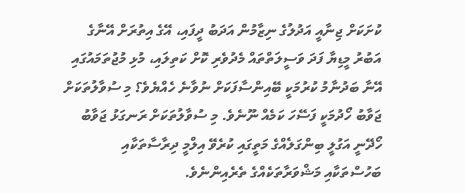ކުށަކަށް ޖިނާއީ އަދުލުގެ ނިޒާމުން އަދަބު ދީފައި، އޭގެ އިތުރަށް އޭނާގެ އަބުރު މީޑިޔާ ފަދަ ވަސީލަތްތައް މެދުވެރި ކޮށް ކަތިލައި، މުޅި މުޖުތަމައުގައި އޭނާ ބަދުނާމު ކުރުމަކީ ބޭއިންސާފަކަށް ނުވާނެ ހެއްޔެވެ؟ މި ސުވާލުތަކަށް ޖަވާބު ހޯދުމަކީ ފަސޭހަ ކަމެއް ނޫނެވެ. މި ސުވާލުތަކަށް ރަނގަޅު ޖަވާބު ހޯދޭނީ އަގުލީ ބިންގަލެއްގެ މަތީގައި ކުރެވޭ އިލްމީ ދިރާސާތަކާއި ބަހުސްތަކާއި މަޝްވަރާތަކެއްގެ ތެރެއިންނެވެ.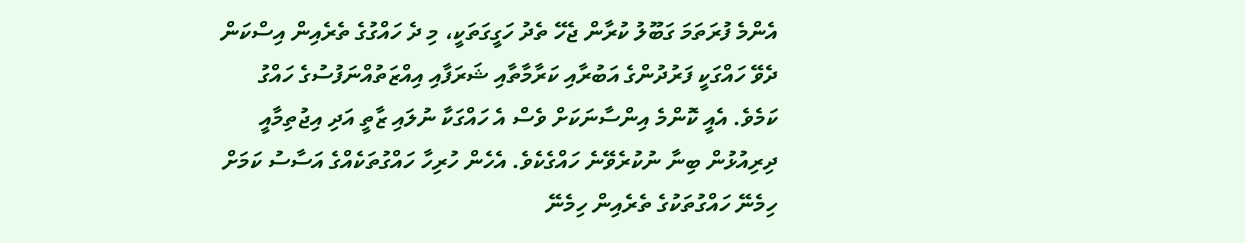އެންމެ ފުރަތަމަ ގަބޫލު ކުރާން ޖެހޭ ތެދު ހަގީގަތަކީ، މި ދެ ހައްގުގެ ތެރެއިން އިސްކަން ދެވޭ ހައްގަކީ ފަރުދުންގެ އަބުރާއި ކަރާމާތާއި ޝަރަފާއި އިއްޒަތުއްނަފުސުގެ ހައްގު ކަމެވެ. އެއީ ކޮންމެ އިންސާނަކަށް ވެސް އެ ހައްގަކާ ނުލައި ޒާތީ އަދި އިޖުތިމާއީ ދިރިއުޅުން ބިނާ ނުކުރެވޭނެ ހައްގެކެވެ. އެހެން ހުރިހާ ހައްގުތަކެއްގެ އަސާސު ކަމަށް ހިމެނޭ ހައްގުތަކުގެ ތެރެއިން ހިމެނޭ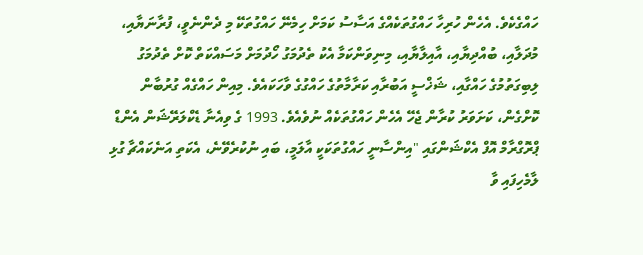ހައްގެކެވެ. އެހެން ހުރިހާ ހައްގުތަކެއްގެ އަސާސު ކަމަށް ހިމެނޭ ހައްގުތަކޭ މި ދެންނެވީ، ފުރާނަޔާއި، މުދަލާއި، ބުއްދިޔާއި، އާއިލާޔާއި، މިނިވަންކަމާ އެކު ތެދުމަގު ހޯދުމަށް މަސައްކަތް ކޮށް ތެދުމަގު ލިބިގަތުމުގެ ހައްގާއި، ޝަޚްސީ އަބުރާއި ކަރާމާތުގެ ހައްގުގެ ވާހަކައެވެ. މިއިން ހައްގެއް ގުރުބާން ކޮށްގެން، ކަށަވަރު ކުރާން ޖެހޭ އެހެން ހައްގުތަކެއް ނުވެއެވެ. 1993 ގެ ވިއެނާ ޑެކްލަރޭޝަން އެންޑް ޕްރޮގްރާމް އޮފް އެކްޝަންގައި "އިންސާނީ ހައްގުތަކަކީ އާލަމީ، ބައި ނުކުރެވޭނެ، އެކަތި އަނެކައްޗާ ގުޅި ލާމެހިފައި ވާ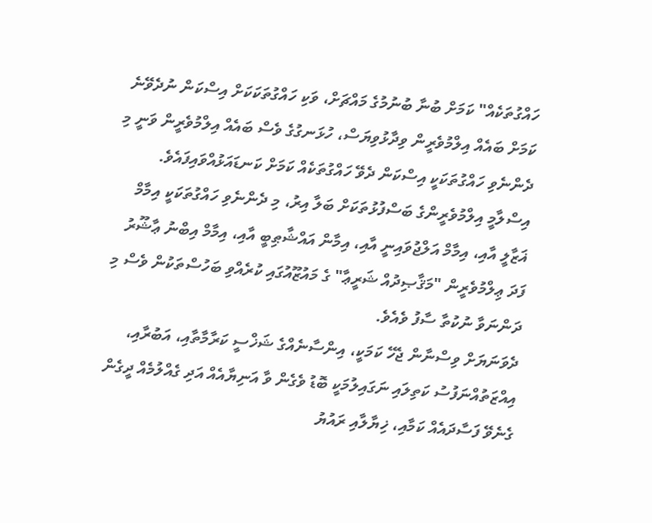ހައްގުތަކެއް" ކަމަށް ބުނާ ބުނުމުގެ މައްޗަށް، ވަކި ހައްގުތަކަކަށް އިސްކަން ނުދެވޭނެ ކަމަށް ބައެއް އިލްމުވެރީން ވިދާޅުވިޔަސް، ހުޅަނގުގެ ވެސް ބައެއް އިލްމުވެރީން ވަނީ މި ދެންނެވި ހައްގުތަކަކީ އިސްކަން ދެވޭ ހައްގުތަކެއް ކަމަށް ކަނޑައަޅުއްވައިފައެވެ. އިސްލާމީ އިލްމުވެރީންގެ ބަސްފުޅުތަކަށް ބަލާ އިރު، މި ދެންނެވި ހައްގުތަކަކީ އިމާމް ޣަޒާލީ އާއި، އިމާމް އަލްޖުވައިނީ އާއި، އިމާން އައްޝާޠިބީ އާއި، އިމާމް އިބްނު ޢާޝޫރު ފަދަ ޢިލްމުވެރީން "މަޤާޞިދުއް ޝަރީޢާ" ގެ މައުޒޫއުގައި ކުރެއްވި ބަހުސްތަކުން ވެސް މި ދަންނަވާ ނުކުތާ ސާފު ވެއެވެ.
ދެވަނަޔަށް ވިސްނާން ޖެހޭ ކަމަކީ، އިންސާނެއްގެ ޝަޚްސީ ކަރާމާތާއި، އަބުރާއި، އިއްޒަތުއްނަފުސު ކަތިލައި ނަގައިލުމަކީ ބޮޑު ވެގެން ވާ އަނިޔާއެއް އަދި ގެއްލުމެއް ދީގެން ގެނެވޭ ފަސާދައެއް ކަމާއި، ޚިޔާލާއި ރައުޔު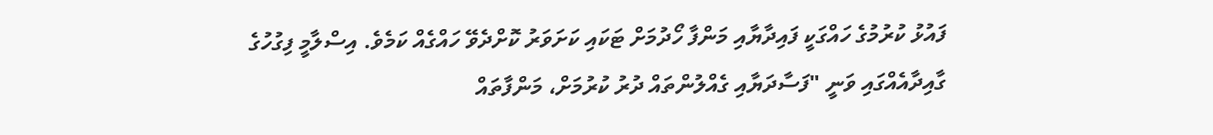ފައުޅު ކުރުމުގެ ހައްގަކީ ފައިދާޔާއި މަންފާ ހޯދުމަށް ޓަކައި ކަށަވަރު ކޮށްދެވޭ ހައްގެއް ކަމެވެ. އިސްލާމީ ފިގުހުގެ ގާއިދާއެއްގައި ވަނީ "ފަސާދަޔާއި ގެއްލުންތައް ދުރު ކުރުމަށް، މަންފާތައް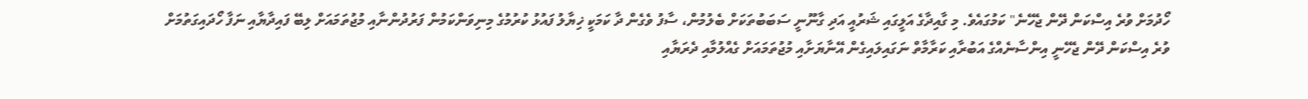ހޯދުމަށް ވުރެ އިސްކަން ދޭން ޖެހޭނެ" ކަމުގައެވެ. މި ގާއިދާގެ އަލީގައި ޝަރުއީ އަދި ގާނޫނީ ސަބަބުތަކަށް ބެލުމުން، ސާފު ވެގެން ދާ ކަމަކީ ޚިޔާލު ފައުޅު ކުރުމުގެ މިނިވަންކަމުން ފަރުދުންނާއި މުޖުތަމައަށް ލިބޭ ފައިދާޔާއި ނަފާ ހޯދައިގަތުމަށް ވުރެ އިސްކަން ދޭން ޖެހޭނީ އިންސާނެއްގެ އަބުރާއި ކަރާމާތް ނަގައިލައިގެން އޭނާޔަށާއި މުޖުތަމައަށް ގެއްލުމާއި ދެރަޔާއި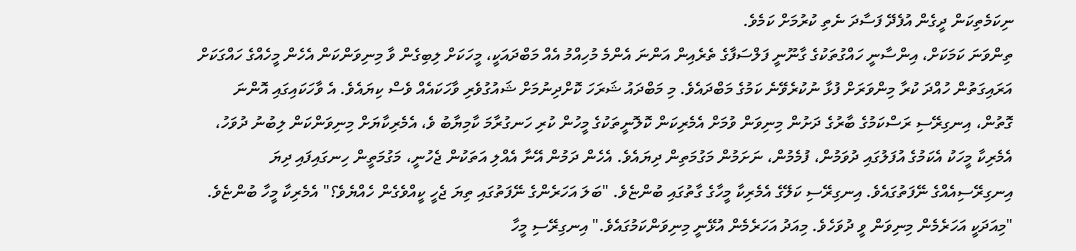ނިކަމެތިކަން ދީގެން އުފެދޭ ފަސާދަ ނެތި ކުރުމަށް ކަމެވެ.
ތިންވަނަ ކަމަކަށް، އިންސާނީ ހައްގުތަކުގެ ގާނޫނީ ފަލްސަފާގެ ތެރެއިން އަންނަ އެންމެ މުހިއްމު އެއް މަބްދައަކީ، މީހަކަށް ލިބިގެން ވާ މިނިވަންކަން އެހެން މީހެއްގެ ހައްގަކަށް އަރައިގަތުން ހުއްދަ ކުރާ މިންވަރަށް ފުޅާ ނުކުރެވޭނެ ކަމުގެ މަބްދައެވެ. މި މަބްދައު ޝަރަހަ ކޮށްދިނުމަށް ޝައުގުވެރި ވާހަކައެއް ވެސް ކިޔައެވެ. އެ ވާހަކައިގައި އޮންނަ ގޮތުން، އިނގިރޭސި ރަސްކަމުގެ ބާރުގެ ދަށުން މިނިވަން ވުމަށް އެމެރިކަން ކޮލޮނީތަކުގެ މީހުން ކުރި ހަނގުރާމަ ކާމިޔާބު ވެ، އެމެރިކާޔަށް މިނިވަންކަން ލިބުނު ދުވަހު، އެމެރިކާ މީހަކު އެކަމުގެ އުފަލުގައި ދުވަމުން، ފުމެމުން، ނަށަމުން މަގުމަތިން ދިޔައެވެ. އެހެން ދަމުން އޭނާ އެއްލި އަތަކުން ޖެހުނީ، މަގުމަތީން ހިނގައިފައި ދިޔަ އިނގިރޭސިއެއްގެ ނޭފަތުގައެވެ. އިނގިރޭސި ކަލޭގެ އެމެރިކާ މީހާގެ ގާތުގައި ބުންޏެވެ. "ބަލަ އަހަރެންގެ ނޭފަތުގައި ތިޔަ ޖެހީ ކީއްވެގެން ހެއްޔެވެ؟" އެމެރިކާ މީހާ ބުންޏެވެ. "މިއަދަކީ އަހަރެމެން މިނިވަން ވީ ދުވަހެވެ. މިއަދު އަހަރެމެން އުޅޭނީ މިނިވަންކަމުގައެވެ." އިނގިރޭސި މީހާ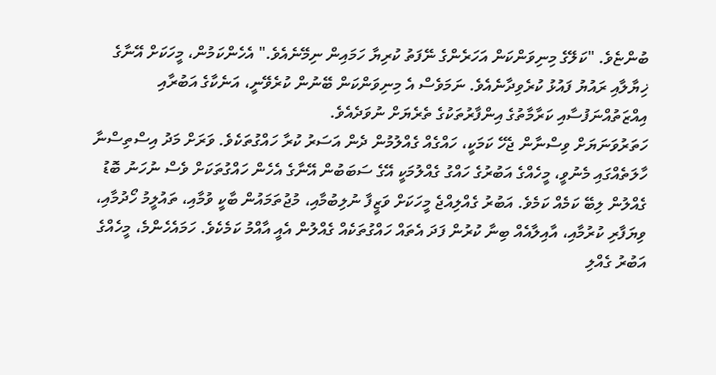ބުންޏެވެ. "ކަލޭގެ މިނިވަންކަން އަހަރެންގެ ނޭފަތު ކުރިޔާ ހަމައިން ނިމޭނެއެވެ." އެހެންކަމުން، މީހަކަށް އޭނާގެ ޚިޔާލާއި ރައުޔު ފައުޅު ކުރެވިދާނެއެވެ. ނަމަވެސް އެ މިނިވަންކަން ބޭނުން ކުރެވޭނީ، އަނެކާގެ އަބުރާއި އިއްޒަތުއްނަފުސާއި ކަރާމާތުގެ އިންފާރުތަކުގެ ތެރެޔަށް ނުވަދެއެވެ.
ހަތަރުވަނަޔަށް ވިސްނާން ޖެހޭ ކަމަކީ، ހައްގެއް ގެއްލުމުން ދެން އަސަރު ކުރާ ހައްގުތަކެވެ. ވަރަށް މަދު އިސްތިސްނާ ހާލަތެއްގައި މެނުވީ، މީހެއްގެ އަބުރުގެ ހައްގު ގެއްލުމަކީ އޭގެ ސަބަބުން އޭނާގެ އެހެން ހައްގުތަކަށް ވެސް ނުހަނު ބޮޑު ގެއްލުން ލިބޭ ކަމެއް ކަމެވެ. އަބުރު ގެއްލިއްޖެ މީހަކަށް ވަޒީފާ ނުލިބުމާއި، މުޖުތަމައުން ބާކީ ވުމާއި، ތައުލީމު ހޯދުމާއި، ވިޔަފާރި ކުރުމާއި، އާއިލާއެއް ބިނާ ކުރުން ފަދަ އެތައް ހައްގުތަކެއް ގެއްލުން އެއީ އާއްމު ކަމެކެވެ. ހަމައެހެންމެ، މީހެއްގެ އަބުރު ގެއްލި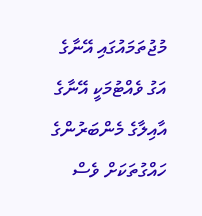މުޖުތަމައުގައި އޭނާގެ އަގު ވެއްޓުމަކީ އޭނާގެ އާއިލާގެ މެންބަރުންގެ ހައްގުތަކަށް ވެސް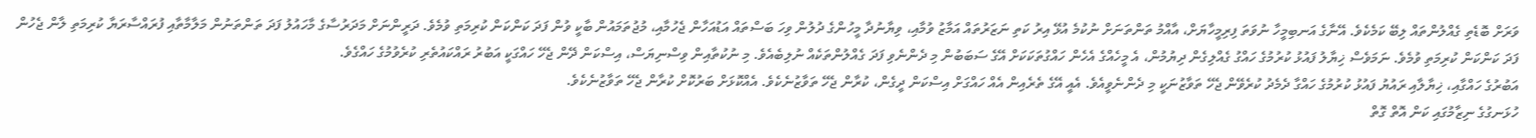ވަރަށް ބޮޑެތި ގެއްލުންތައް ލިބޭ ކަމެކެވެ. އޭނާގެ އަނބިމީހާ ނުވަތަ ފިރިމީހާޔަށް، އާއްމު ތަންތަނަށް ނުކުމެ އުޅޭ އިރު ކަތި ނަޒަރުތައް އަމާޒު ވުމާއި، ވިޔާނުދާ މީހުންގެ ދުލުން ވިހަ ބަސްތައް އަޑުއަހާން ޖެހުމާއި، މުޖުތަމައުން ބާކީ ވުން ފަދަ ކަންކަން ކުރިމަތި ވުމެވެ. ދަރީންނަށް މަދަރުސާގެ މާހައުލު ފަދަ ތަންތަނުން މަލާމާތާއި ފުރައްސާރަޔާ ކުރިމަތި ލާން ޖެހުން ފަދަ ކަންކަން ކުރިމަތި ވުމެވެ. ނަމަވެސް ޚިޔާލު ފައުޅު ކުރުމުގެ ހައްގު ގެއްލިގެން ދިޔުމުން، އެ މީހެއްގެ އެހެން ހައްގުތަކަކަށް އޭގެ ސަބަބުން މި ދެންނެވި ފަދަ ގެއްލުންތަކެއް ނުލިބެއެވެ. މި ނުކުތާއިން ވިސްނިޔަސް، އިސްކަން ދޭން ޖެހޭ ހައްގަކީ އަބުރު ރައްކައުތެރި ކުރެވުމުގެ ހައްގެވެ.
އަބުރުގެ ހައްގާއި، ޚިޔާލާއި ރައުޔު ފައުޅު ކުރުމުގެ ހައްގާ ދެމެދު ކުރެވޭން ޖެހޭ ތަވާޒުނަކީ މި ދެންނެވީއެވެ. އެއީ އޭގެ ތެރެއިން އެއް ހައްގަށް އިސްކަން ދީގެން، ކުރާން ޖެހޭ ތަވާޒުނެކެވެ. އެއްކޮޅަށް ބަރުކޮށް ކުރާން ޖެހޭ ތަވާޒުނެކެވެ.
ހުޅަނގުގެ ނިޒާމުގައި ކަން އޮތް ގޮތް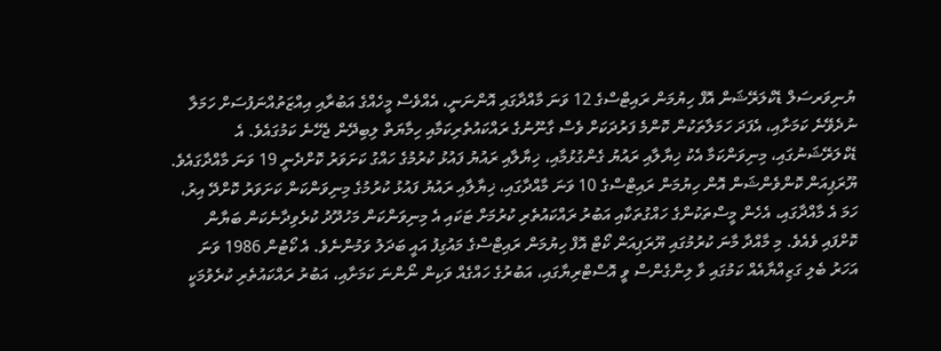ޔުނިވަރސަލް ޑެކްލަރޭޝަން އޮފް ހިޔުމަން ރައިޓްސްގެ 12 ވަނަ މާއްދާގައި އޮންނަނީ، އެއްވެސް މީހެއްގެ އަބުރާއި އިއްޒަތުއްނަފުސަށް ހަމަލާ ނުދެވޭނެ ކަމަށާއި، އެފަދަ ހަމަލާތަކުން ކޮންމެ ފަރުދަކަށް ވެސް ގާނޫނުގެ ރައްކައުތެރިކަމާއި ހިމާޔަތް ލިބިދޭން ޖެހޭނެ ކަމުގައެވެ. އެ ޑެކްލަރޭޝަނުގައި، މިނިވަންކަމާ އެކު ޚިޔާލާއި ރައުޔު ގެންގުޅުމާއި، ޚިޔާލާއި ރައުޔު ފައުޅު ކުރުމުގެ ހައްގު ކަށަވަރު ކޮށްދެނީ 19 ވަނަ މާއްދާގައެވެ.
ޔޫރަޕިއަން ކޮންވެންޝަން އޮން ހިޔުމަން ރައިޓްސްގެ 10 ވަނަ މާއްދާގައި، ޚިޔާލާއި ރައުޔު ފައުޅު ކުރުމުގެ މިނިވަންކަން ކަށަވަރު ކޮށްދޭ އިރު، ހަމަ އެ މާއްދާގައި، އެހެން މީސްތަކުންގެ ހައްގުތަކާއި އަބުރު ރައްކައުތެރި ކުރުމަށް ޓަކައި އެ މިނިވަންކަން މަހުދޫދު ކުރެވިދާނެކަން ބަޔާން ކޮށްފައި ވެއެވެ. މި މާއްދާ މާނަ ކުރުމުގައި ޔޫރަޕިއަން ކޯޓް އޮފް ހިޔުމަން ރައިޓްސްގެ މައުގިފު އައީ ބަދަލު ވަމުންނެވެ. އެ ކޯޓުން 1986 ވަނަ އަހަރު ބެލި ގަޒިއްޔާއެއް ކަމުގައި ވާ ލިންގެންސް ވީ އޮސްޓްރިޔާގައި، އަބުރުގެ ހައްގެއް ވަކިން ނޯންނަ ކަމަށާއި، އަބުރު ރައްކައުތެރި ކުރެވުމަކީ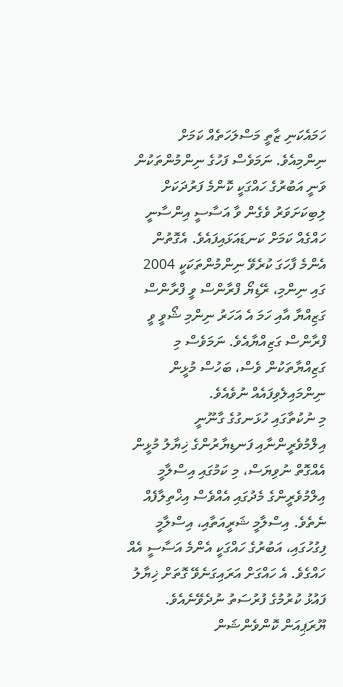ހަމައެކަނި ޒާތީ މަސްލަހަތެއް ކަމަށް ނިންމިއެވެ. ނަމަވެސް ފަހުގެ ނިންމުންތަކުން ވަނީ އަބުރުގެ ހައްގަކީ ކޮންމެ ފަރުދަކަށް ލިބިކަށަވަރު ވެގެން ވާ އަސާސީ އިންސާނީ ހައްގެއް ކަމަށް ކަނޑައަޅައިފައެވެ. އެގޮތުން އެންމެ ފާހަގަ ކުރެވޭ ނިންމުންތަކަކީ 2004 ގައި ނިންމި، ރޭޑިޔޯ ފްރާންސް ވީ ފްރާންސް ގަޒިއްޔާ އާއި ހަމަ އެ އަހަރު ނިންމި ޝޯވީ ވީ ފްރާންސް ގަޒިއްޔާއެވެ. ނަމަވެސް މި ގަޒިއްޔާތަކުން ވެސް، ބަހުސް މުޅީން ނިންމައިލެވިފައެއް ނުވެއެވެ.
މި ނުކުތާގައި ހުޅަނގުގެ ގާނޫނީ އިލްމުވެރީންނާއި ފަނޑިޔާރުންގެ ޚިޔާލު މުޅީން އެއްގޮތް ނުވިޔަސް، މި ކަމުގައި އިސްލާމީ އިލްމުވެރީންގެ މެދުގައި އެއްވެސް އިޚްތިލާފެއް ނެތެވެ. އިސްލާމީ ޝަރީއަތާއި، އިސްލާމީ ފިގުހުގައި، އަބުރުގެ ހައްގަކީ އެންމެ އަސާސީ އެއް ހައްގެވެ. އެ ހައްގަށް އަރައިގަނެވޭ ގޮތަށް ޚިޔާލު ފައުޅު ކުރުމުގެ ފުރުސަތު ނުދެވޭނެއެވެ.
ޔޫރަޕިއަން ކޮންވެންޝަން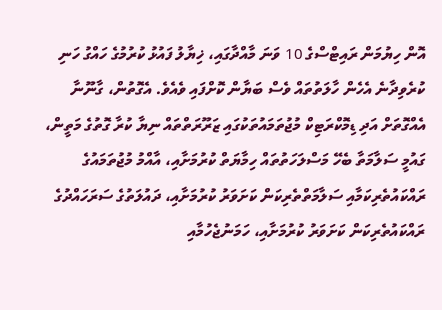އޮން ހިޔުމަން ރައިޓްސްގެ 10 ވަނަ މާއްދާގައި، ޚިޔާލު ފައުޅު ކުރުމުގެ ހައްގު ހަނި ކުރެވިދާނެ އެހެން ހާލަތުތައް ވެސް ބަޔާން ކޮށްފައި ވެއެވެ. އެގޮތުން، ގާނޫނާ އެއްގޮތަށް އަދި ޑިމޮކްރަޓިކް މުޖުތަމައުތަކުގައި ޒަރޫރަތްތައް ނިޔާ ކުރާ ގޮތުގެ މަތީން، ގައުމީ ސަލާމަތާ ބެހޭ މަސްލަހަތުތައް ހިމާޔަތް ކުރުމަށާއި، އާއްމު މުޖުތަމައުގެ ރައްކައުތެރިކަމާއި ސަލާމަތްތެރިކަން ކަށަވަރު ކުރުމަށާއި، ދައުލަތުގެ ސަރަހައްދުގެ ރައްކައުތެރިކަން ކަށަވަރު ކުރުމަށާއި، ހަމަނުޖެހުމާއި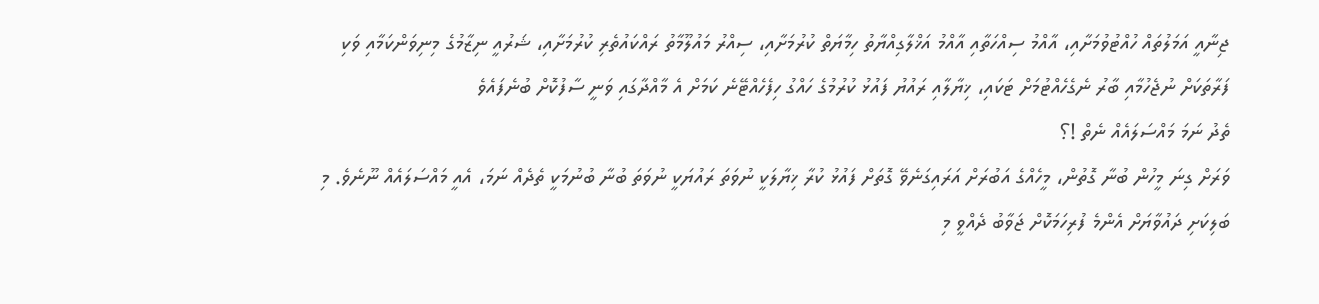ޖިނާއީ އަމަލުތައް ހުއްޓުވުމަށާއި، އާއްމު ސިއްހަތާއި އާއްމު އަޚްލާގިއްޔާތު ހިމާޔަތް ކުރުމަށާއި، ސިއްރު މައުލޫމާތު ރައްކައުތެރި ކުރުމަށާއި، ޝަރުއީ ނިޒާމުގެ މިނިވަންކަމާއި ވަކި ފަރާތަކަށް ނުޖެހުމާއި ބާރު ނެގެހެއްޓުމަށް ޓަކައި، ޚިޔާލާއި ރައުޔު ފައުޅު ކުރުމުގެ ހައްގު ހިފެހެއްޓޭނެ ކަމަށް އެ މާއްދާގައި ވަނީ ސާފުކޮށް ބުނެފައެވެ
ތެދު ނަމަ މައްސަލައެއް ނެތް !؟
ވަރަށް ގިނަ މީހުން ބުނާ ގޮތުން، މީހެއްގެ އަބުރަށް އަރައިގަނެވޭ ގޮތަށް ފައުޅު ކުރާ ޚިޔާލަކީ ނުވަތަ ރައުޔަކީ ނުވަތަ ބުނާ ބުނުމަކީ ތެދެއް ނަމަ، އެއީ މައްސަލައެއް ނޫނެވެ. މި ބަލިކަށި ދައުވާޔަށް އެންމެ ފުރިހަމަކޮށް ޖަވާބު ދެއްވީ މި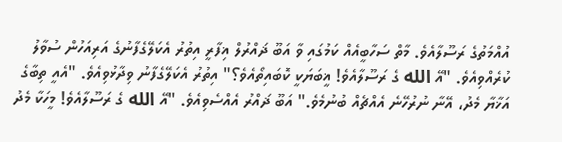އުއްމަތުގެ ރަސޫލާއެވެ. މާތް ސަހާބީއެއް ކަމުގައި ވާ އަބޫ ޛައްރުލް ޣިފާރީ އިތުރު އެކަލޭގެފާނުގެ އަރިއަހުން ސުވާލު ކުރެއްވިއެވެ. "އޭ الله ގެ ރަސޫލާއެވެ! ޣީބަޔަކީ ކޮބައިތޯއެވެ؟" އިތުރު އެކަލޭގެފާނު ވިދާޅުވިއެވެ. "އެއީ ތިބާގެ އަޚާޔާ މެދު، އޭނާ ނުރުހޭނެ އެއްޗެއް ބުނުމެވެ." އަބޫ ޛައްރު އެއްސެވިއެވެ. "އޭ الله ގެ ރަސޫލާއެވެ! މީހަކާ މެދު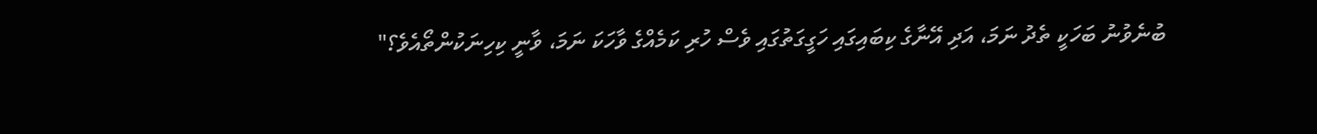ބުނެވުނު ބަހަކީ ތެދު ނަމަ، އަދި އޭނާގެ ކިބައިގައި ހަގީގަތުގައި ވެސް ހުރި ކަމެއްގެ ވާހަކަ ނަމަ، ވާނީ ކިހިނަކުންތޯއެވެ؟"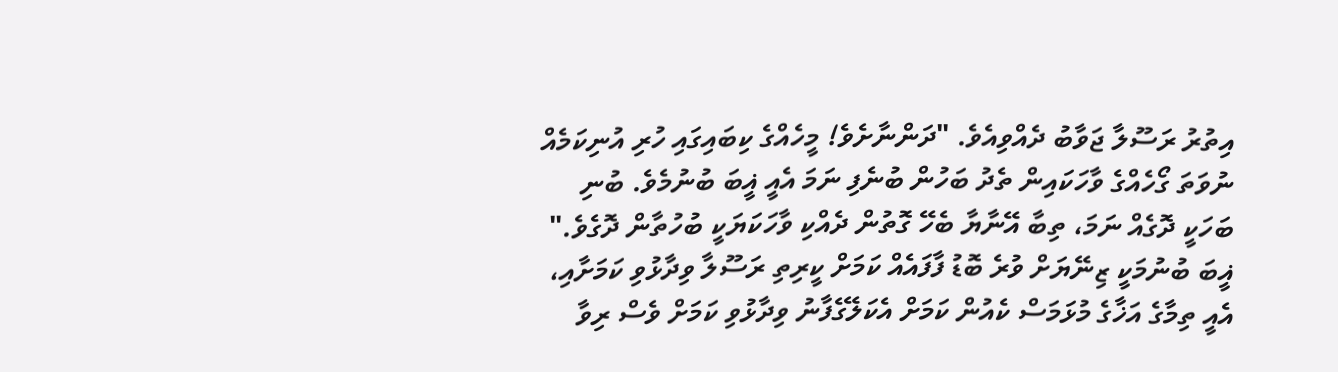އިތުރު ރަސޫލާ ޖަވާބު ދެއްވިއެވެ. "ދަންނާށެވެ! މީހެއްގެ ކިބައިގައި ހުރި އުނިކަމެއް ނުވަތަ ގޯހެއްގެ ވާހަކައިން ތެދު ބަހުން ބުނެފި ނަމަ އެއީ ޣީބަ ބުނުމެވެ. ބުނި ބަހަކީ ދޮގެއް ނަމަ، ތިބާ އޭނާޔާ ބެހޭ ގޮތުން ދެއްކި ވާހަކަޔަކީ ބުހުތާން ދޮގެވެ." ޣީބަ ބުނުމަކީ ޒިނޭޔަށް ވުރެ ބޮޑު ފާފައެއް ކަމަށް ކީރިތި ރަސޫލާ ވިދާޅުވި ކަމަށާއި، އެއީ ތިމާގެ އަޚާގެ މުޅަމަސް ކެއުން ކަމަށް އެކަލޭގެފާނު ވިދާޅުވި ކަމަށް ވެސް ރިވާ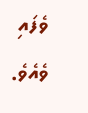ވެފައި ވެއެވެ.